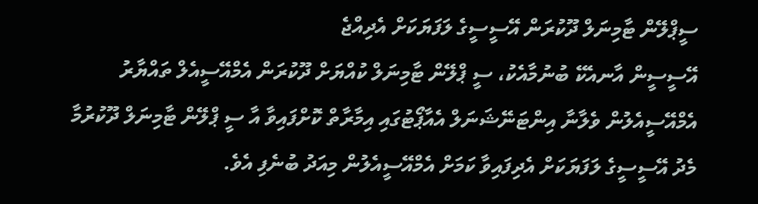ސީޕްލޭން ޓާމިނަލް ދޫކުރަން އޭސީސީގެ ލަފަޔަކަށް އެދިއްޖެ
އޭސީސީން އާނއެކޭ ބުނުމާއެކު، ސީ ޕްލޭން ޓާމިނަލް ކުއްޔަށް ދޫކުރަން އެމްއޭސީއެލް ތައްޔާރު
އެމްއޭސީއެލުން ވެލާނާ އިންޓަނޭޝަނަލް އެއާޕޯޓުގައި އިމާރާތް ކޮށްފައިވާ އާ ސީ ޕްލޭން ޓާމިނަލް ދޫކުރުމާ މެދު އޭސީސީގެ ލަފަޔަކަށް އެދިފައިވާ ކަމަށް އެމްއޭސީއެލުން މިއަދު ބުނެފި އެވެ.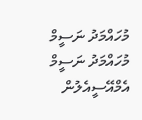މުހައްމަދު ނަސީމް މުހައްމަދު ނަސީމް
އެމްއޭސީއެލުން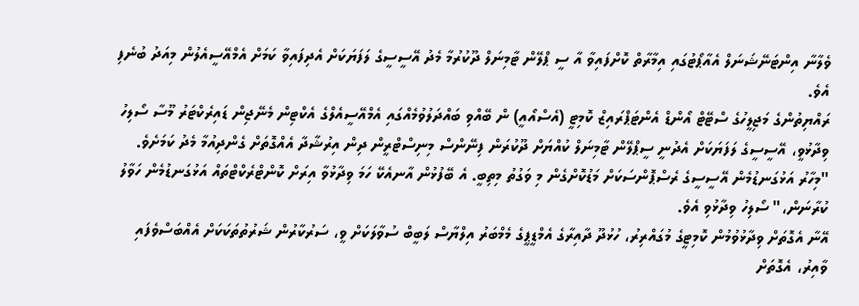ވެލާނާ އިންޓަނޭޝަނަލް އެއާޕޯޓުގައި އިމާރާތް ކޮށްފައިވާ އާ ސީ ޕްލޭން ޓާމިނަލް ދޫކުރުމާ މެދު އޭސީސީގެ ލަފަޔަކަށް އެދިފައިވާ ކަމަށް އެމްއޭސީއެލުން މިއަދު ބުނެފި އެވެ.
ރައްޔިތުންގެ މަޖިލީހުގެ ސްޓޭޓް އޯންޑް އެންޓަޕްރައިޒް ކޮމިޓީ (އެސްއޯއީ) ން ބޭއްވި ބައްދަލުވުމެއްގައި އެމްއޭސީއެލްގެ އެކްޓިން މެނޭޖިން ޑައިރެކްޓަރު މޫސާ ސޯލިހު ވިދާޅުވީ، އޭސީސީގެ ލަފަޔަކަށް އެދުނީ ސީޕްލޭން ޓާމިނަލް ކުއްޔަށް ދޫކުރަން ފިނޭންސް މިނިސްޓްރީން ދިން އިރުޝާދާ އެއްގޮތަށް ގެންދިއުމާ މެދު ކަމަށެވެ.
"މިހާރު އަޅުގަނޑުމެން އޭސީސީގެ ރެސްޕޮންސަކަށް މަޑުކޮށްގެން މި ވަގުތު މިތިބީ. އެ ބޭފުޅުން އާނއެކޭ ހަމަ ވިދާޅުވާ އިރަށް ކޮންޓްރެކްޓްތައް އަޅުގަނޑުމެން ހަވާލު ކުރާނަން،" ސޯލިހު ވިދާޅުވި އެވެ.
އޭނާ އެގޮތަށް ވިދާޅުވުމުން ކޮމިޓީގެ މުގައްރިރު، ހުޅުދޫ ދާއިރާގެ އެމްޑީޕީގެ މެމްބަރު އިލްޔާސް ލަބީބް ސުވާލަކަށް ވީ، ސަރުކާރުން ޝަރުތުތަކަކަށް އެއްބަސްވެފައި ވާއިރު، އެގޮތަށް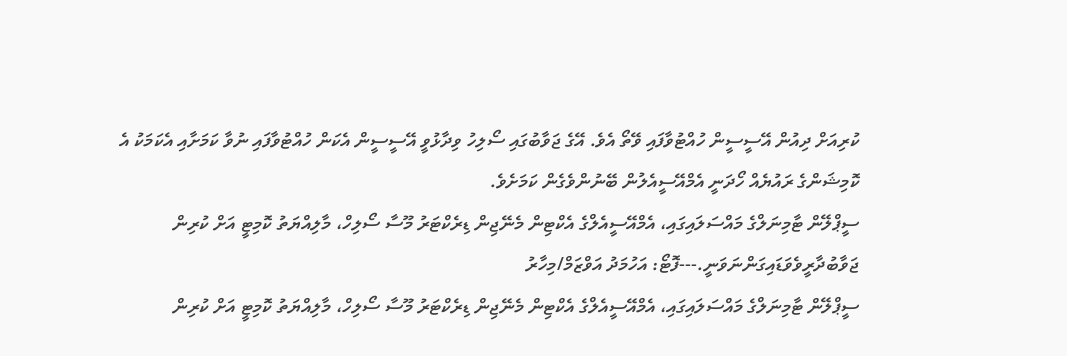ކުރިއަށް ދިއުން އޭސީސީން ހުއްޓުވާފައި ވޭތޯ އެވެ. އޭގެ ޖަވާބުގައި ސޯލިހު ވިދާޅުވީ އޭސީސީން އެކަން ހުއްޓުވާފައި ނުވާ ކަމަށާއި އެކަމަކު އެ ކޮމިޝަންގެ ރައުޔެއް ހޯދަނީ އެމްއޭސީއެލުން ބޭނުންވެގެން ކަމަށެވެ.
ސީޕްލޭން ޓާމިނަލްގެ މައްސަލައިގައި، އެމްއޭސީއެލްގެ އެކްޓިން މެނޭޖިން ޑިރެކްޓަރު މޫސާ ސޯލިހް، މާލިއްޔަތު ކޮމިޓީ އަށް ކުރިން ޖަވާބުދާރީވެވަޑައިގަންނަވަނީ.---ފޮޓޯ: އަހުމަދު އަވްޒަމް/މިހާރު
ސީޕްލޭން ޓާމިނަލްގެ މައްސަލައިގައި، އެމްއޭސީއެލްގެ އެކްޓިން މެނޭޖިން ޑިރެކްޓަރު މޫސާ ސޯލިހް، މާލިއްޔަތު ކޮމިޓީ އަށް ކުރިން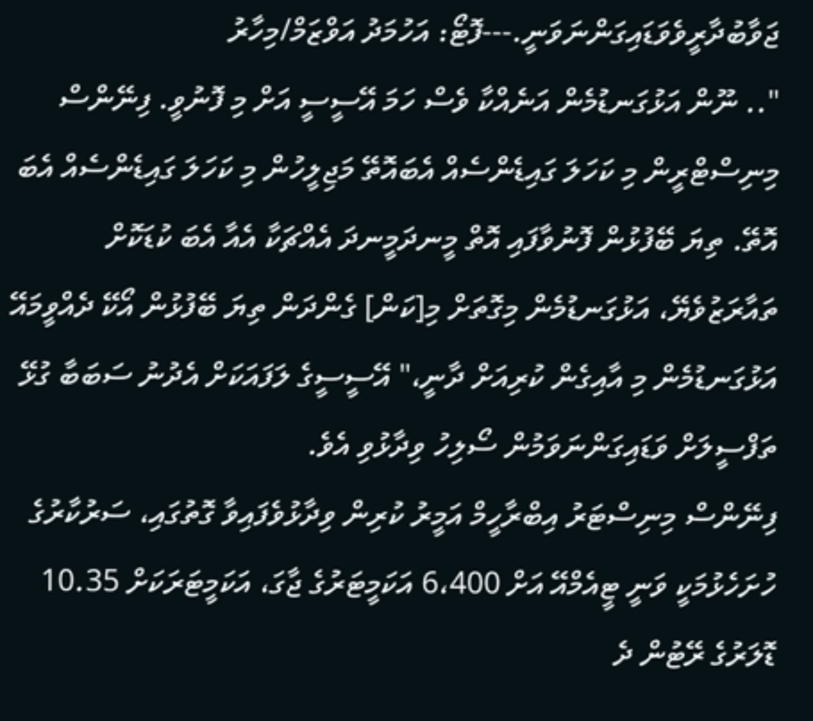ޖަވާބުދާރީވެވަޑައިގަންނަވަނީ.---ފޮޓޯ: އަހުމަދު އަވްޒަމް/މިހާރު
".. ނޫން އަޅުގަނޑުމެން އަނެއްކާ ވެސް ހަމަ އޭސީސީ އަށް މި ފޮނުވީ. ފިނޭންސް މިނިސްޓްރީން މި ކަހަލަ ގައިޑެންސެއް އެބައޮތޭ މަޖިލީހުން މި ކަހަލަ ގައިޑެންސެއް އެބަ އޮތޭ. ތިޔަ ބޭފުޅުން ފޮނުވާފައި އޮތް މީނދަމީނދަ އެއްޗަކާ އެއާ އެބަ ކުޑަކޮށް ތައާރަޒުވެޔޭ، އަޅުގަނޑުމެން މިގޮތަށް މި[ކަން] ގެންދަން ތިޔަ ބޭފުޅުން އޯކޭ ދެއްވީމައޭ އަޅުގަނޑުމެން މި އާއިގެން ކުރިއަށް ދާނީ،" އޭސީސީގެ ލަފައަކަށް އެދުނު ސަބަބާ ގުޅޭ ތަފްސީލަށް ވަޑައިގަންނަވަމުން ސޯލިހު ވިދާޅުވި އެވެ.
ފިނޭންސް މިނިސްޓަރު އިބްރާހީމް އަމީރު ކުރިން ވިދާޅުވެފައިވާ ގޮތުގައި، ސަރުކާރުގެ ހުށަހެޅުމަކީ ވަނީ ޓީއެމްއޭ އަށް 6،400 އަކަމީޓަރުގެ ޖާގަ، އަކަމީޓަރަކަށް 10.35 ޑޮލަރުގެ ރޭޓުން ދެ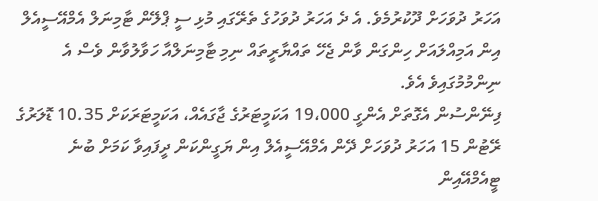އަހަރު ދުވަހަށް ދޫކުރުމެވެ. އެ ދެ އަހަރު ދުވަހުގެ ތެރޭގައި މުޅި ސީ ޕްލޭން ޓާމިނަލް އެމްއޭސީއެލް އިން އަމިއްލައަށް ހިންގަން ވާން ޖެހޭ ތައްޔާރީތައް ނިމި ޓާމިނަލްއާ ހަވާލުވާން ވެސް އެ ނިންމުމުގައިވެ އެވެ.
ފިނޭންސުން އެގޮތަށް އެންގީ 19،000 އަކަމީޓަރުގެ ޖާގައެއް، އަކަމީޓަރަކަށް 10.35 ޑޮލަރުގެ ރޭޓުން 15 އަހަރު ދުވަހަށް ދޭން އެމްއޭސީއެލް އިން ޔަގީންކަން ދީފައިވާ ކަމަށް ބުނެ ޓީއެމްއޭއިން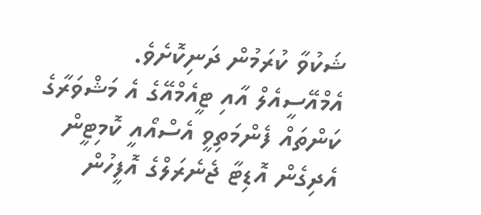ޝަކުވާ ކުރަމުން ދަނިކޮށެވެ.
އެމްއޭސީއެލް އާއި ޓީއެމްއޭގެ އެ މަޝްވަރާގެ ކަންތައް ފެންމަތިވީ އެސްއޯއީ ކޮމިޓީން އެދިގެން އޮޑިޓާ ޖެނެރަލްގެ އޮފީހުން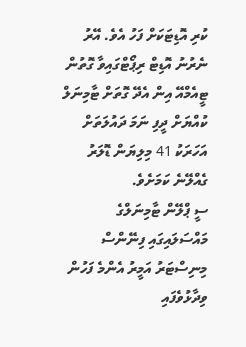ކުރި އޮޑިޓަކަށް ފަހު އެވެ. އޭރު ނެރުނު އޮޑިޓް ރިޕޯޓްގައިވާ ގޮތުން ޓީއެމްއޭ އިން އެދޭ ގޮތަށް ޓާމިނަލް ކުއްޔަށް ދީފި ނަމަ ދައުލަތަށް އަހަރަކު 41 މިލިޔަން ޑޮލަރު ގެއްލޭނެ ކަމަށެވެ.
ސީ ޕްލޭން ޓާމިނަލްގެ މައްސަލައިގައި ފިނޭންސް މިނިސްޓަރު އަމީރު އެންމެ ފަހުން ވިދާޅުވެފައި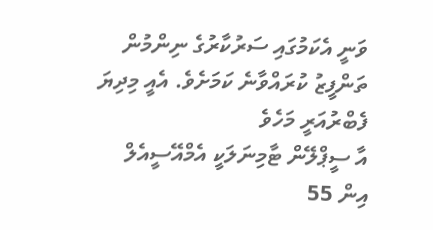ވަނީ އެކަމުގައި ސަރުކާރުގެ ނިންމުން ތަންފީޒު ކުރައްވާނެ ކަމަށެވެ. އެއީ މިދިޔަ ފެބްރުއަރީ މަހެވެ
އާ ސީޕްލޭން ޓާމިނަލަކީ އެމްއޭސީއެލް އިން 55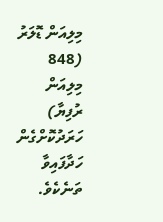މިލިއަން ޑޮލަރު (848 މިލިއަން ރުފިޔާ) ހަރަދުކޮށްގެން ހަދާފައިވާ ތަނެކެވެ.